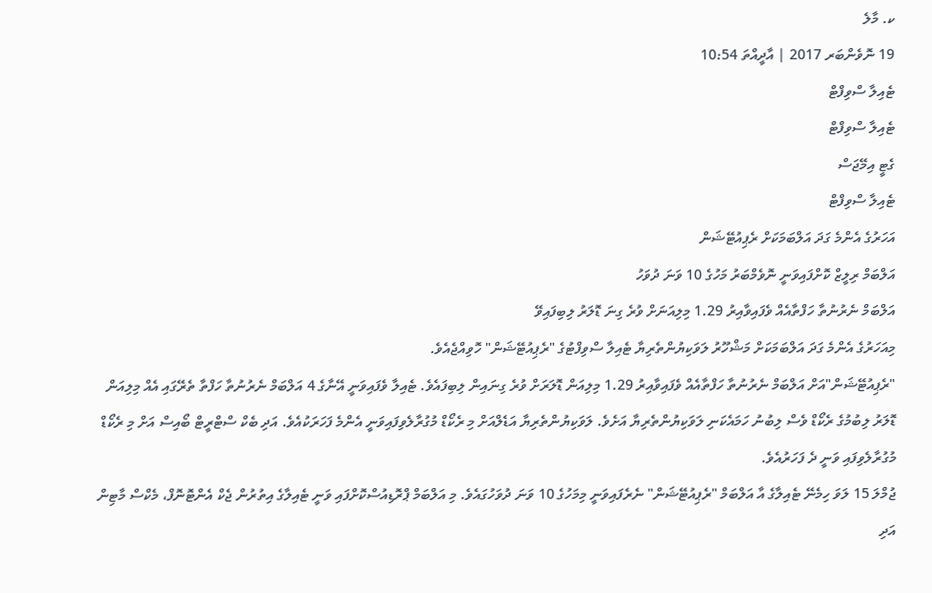ކ. މާލެ
19 ނޮވެންބަރ 2017 | އާދީއްތަ 10:54
ޓެއިލާ ސްވިފްޓް
ޓެއިލާ ސްވިފްޓް
ގެޓީ އިމޭޖަސް
ޓެއިލާ ސްވިފްޓް
އަހަރުގެ އެންމެ ގަދަ އަލްބަމަކަށް ރެޕިއުޓޭޝަން
އަލްބަމް ރިލީޒް ކޮށްފައިވަނީ ނޮވެމްބަރު މަހުގެ 10 ވަނަ ދުވަހު
އަލްބަމް ނެރުނުތާ ހަފްތާއެއް ވެފައިވާއިރު 1.29 މިލިއަނަށް ވުރެ ގިނަ ޑޮލަރު ލިބިފައިވޭ
މިއަހަރުގެ އެންމެ ގަދަ އަލްބަމަކަށް މަޝްހޫރު ލަވަކިޔުންތެރިޔާ ޓެއިލާ ސްވިފްޓުގެ "ރެޕިއުޓޭޝަން" ހޮވިއްޖެއެވެ.
"ރެޕިއުޓޭޝަން"އަށް އަލްބަމް ނެރުނުތާ ހަފްތާއެއް ވެފައިވާއިރު 1.29 މިލިއަން ޑޮލަރަށް ވުރެ ގިނައިން ލިބިފައެވެ. ޓެއިލާ ވެފައިވަނީ އޭނާގެ 4 އަލްބަމް ނެރުނުތާ ހަފްތާ ތެރޭގައި އެއް މިލިއަން ޑޮލަރު ލިބުމުގެ ރެކޯޑް ވެސް ލިބުނު ހަމައެކަނި ލަވަކިޔުންތެރިޔާ އަށެވެ. ލަވަކިޔުންތެރިޔާ އަޑެލްއަށް މި ރެކޯޑް މުގުރާލެވިފައިވަނީ އެންމެ ފަހަރަކުއެވެ. އަދި ބެކް ސްޓްރީޓް ބޯއިސް އަށް މި ރެކޯޑް މުގުރާލެވިފައި ވަނީ ދެ ފަހަރުއެވެ.
ޖުމްލަ 15 ލަވަ ހިމެނޭ ޓެއިލާގެ އާ އަލްބަމް "ރެޕިއުޓޭޝަން" ނެރެފައިވަނީ މިމަހުގެ 10 ވަނަ ދުވަހުގައެވެ. މި އަލްބަމް ޕްރޮޑިއުސްކޮށްފައި ވަނީ ޓެއިލާގެ އިތުރުން ޖެކް އެންޓޮނޮފް، މެކްސް މާޓިން އަދި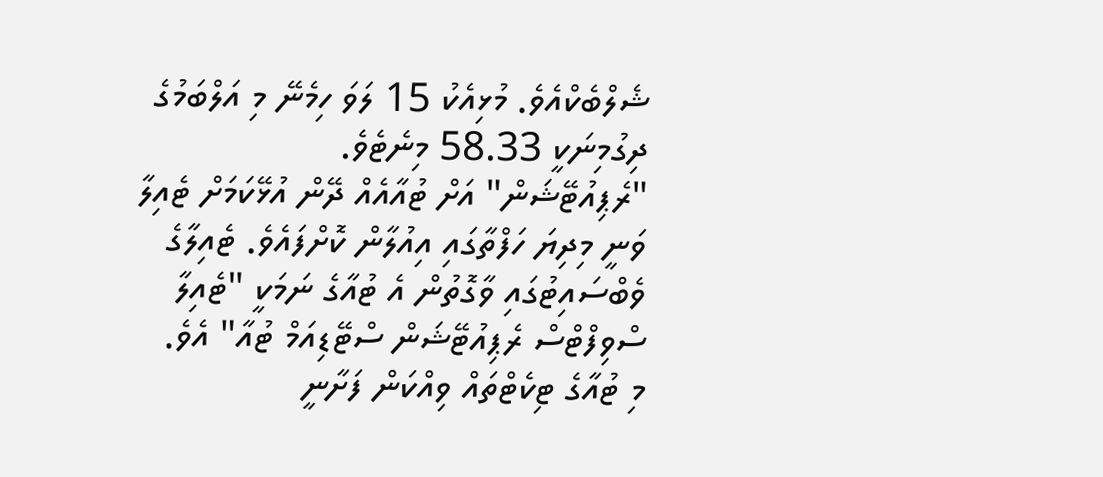ޝެލްބެކްއެވެ. މުޅިއެކު 15 ލަވަ ހިމެނޭ މި އަލްބަމުގެ ދިގުމިނަކީ 58.33 މިނެޓެވެ.
"ރެޕިއުޓޭޝަން" އަށް ޓުއާއެއް ދޭން އުޅޭކަމަށް ޓެއިލާ ވަނީ މިދިޔަ ހަފްތާގައި އިއުލާން ކޮށްފައެވެ. ޓެއިލާގެ ވެބްސައިޓުގައި ވާގޮތުން އެ ޓުއާގެ ނަމަކީ "ޓެއިލާ ސްވިފްޓްސް ރެޕިއުޓޭޝަން ސްޓޭޑިއަމް ޓުއާ" އެވެ.
މި ޓުއާގެ ޓިކެޓްތައް ވިއްކަން ފަށާނީ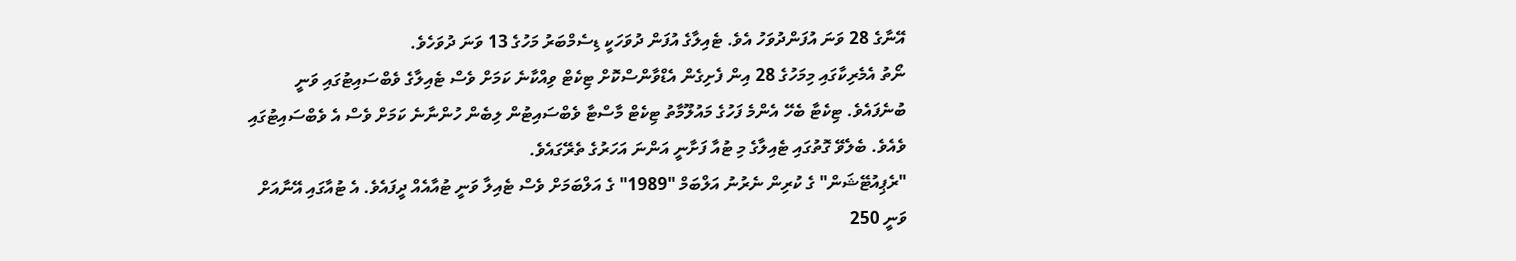އޭނާގެ 28 ވަނަ އުފަންދުވަހު އެވެ. ޓެއިލާގެ އުފަން ދުވަހަކީ ޑިސެމްބަރު މަހުގެ 13 ވަނަ ދުވަހެވެ.
ނޯތު އެމެރިކާގައި މިމަހުގެ 28 އިން ފެށިގެން އެޑްވާންސްކޮށް ޓިކެޓް ވިއްކާނެ ކަމަށް ވެސް ޓެއިލާގެ ވެބްސައިޓުގައި ވަނީ ބުނެފައެވެ. ޓިކެޓާ ބެހޭ އެންމެ ފަހުގެ މައުލޫމާތު ޓިކެޓް މާސްޓާ ވެބްސައިޓުން ލިބެން ހުންނާނެ ކަމަށް ވެސް އެ ވެބްސައިޓުގައި ވެއެވެ. ބެލެވޭ ގޮތުގައި ޓެއިލާގެ މި ޓުއާ ފަށާނީ އަންނަ އަހަރުގެ ތެރޭގައެވެ.
"ރެޕިއުޓޭޝަން" ގެ ކުރިން ނެރުނު އަލްބަމް "1989" ގެ އަލްބަމަށް ވެސް ޓެއިލާ ވަނީ ޓުއާއެއް ދީފައެވެ. އެ ޓުއާގައި އޭނާއަށް ވަނީ 250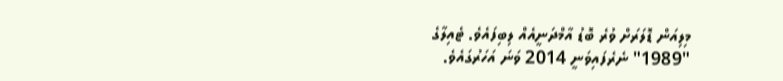މިލިއަން ޑޮލަރަށް ވުރެ ބޮޑު އާމްދަނީއެއް ލިބިފައެވެ. ޓެއިލާގެ "1989" ނެރެފައިވަނީ 2014 ވަނަ އަހަރުގައެވެ.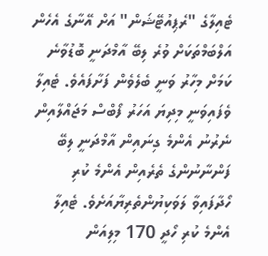ޓެއިލާގެ "ރެޕިއުޓޭޝަން" އަށް އޭނާގެ އެހެން އަލްބަމްތަކަށް ވުރެ ލިބޭ އާމްދަނީ ބޮޑުވާނެ ކަމަށް މިހާރު ވަނީ ބެލެވެން ފަށާފައެވެ. ޓެއިލާ ވެފައިވަނީ މިދިޔަ އަހަރު ފޯބްސް މަޖައްލާއިން ނެރުނު އެންމެ ގިނައިން އާމްދަނީ ލިބޭ ފަންނާނުންގެ ތެރެއިން އެންމެ ކުރި ހޯދާފައިވާ ލަވަކިޔުންތެރިޔާއަށެވެ. ޓެއިލާ އެންމެ ކުރި ހޯދީ 170 މިލިއަން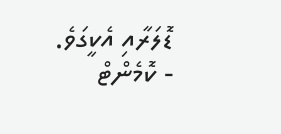ޑޮލަރާއި އެކީގަވެ.
- ކޮމެންޓް